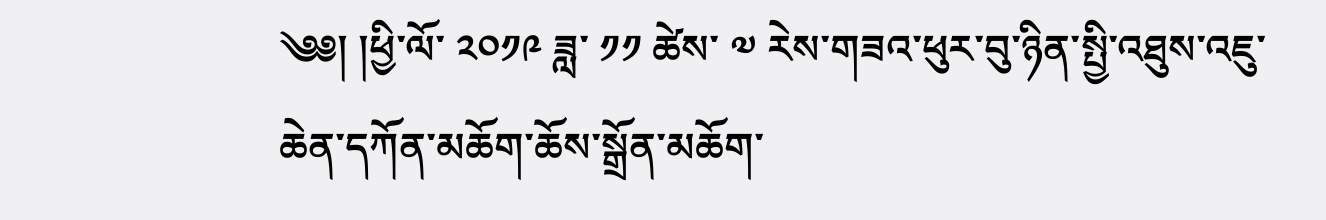༄༅། །ཕྱི་ལོ་ ༢༠༡༩ ཟླ་ ༡༡ ཚེས་ ༧ རེས་གཟའ་ཕུར་བུ་ཉིན་སྤྱི་འཐུས་འཇུ་ཆེན་དཀོན་མཆོག་ཆོས་སྒྲོན་མཆོག་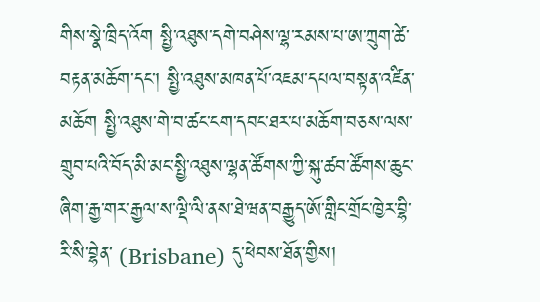གིས་སྣེ་ཁྲིད་འོག སྤྱི་འཐུས་དགེ་བཤེས་ལྷ་རམས་པ་ཨ་ཀྲུག་ཚེ་བརྟན་མཆོག་དང་། སྤྱི་འཐུས་མཁན་པོ་འཇམ་དཔལ་བསྟན་འཛིན་མཆོག སྤྱི་འཐུས་གེ་བ་ཚང་ངག་དབང་ཐར་པ་མཆོག་བཅས་ལས་གྲུབ་པའི་བོད་མི་མང་སྤྱི་འཐུས་ལྷན་ཚོགས་ཀྱི་སྐུ་ཚབ་ཚོགས་ཆུང་ཞིག་རྒྱ་གར་རྒྱལ་ས་ལྡི་ལི་ནས་ཐེ་ཝན་བརྒྱུད་ཨོ་གླིང་གྲོང་ཁྱེར་བྷི་རི་སི་བྷེན་ (Brisbane) དུ་ཕེབས་ཐོན་གྱིས།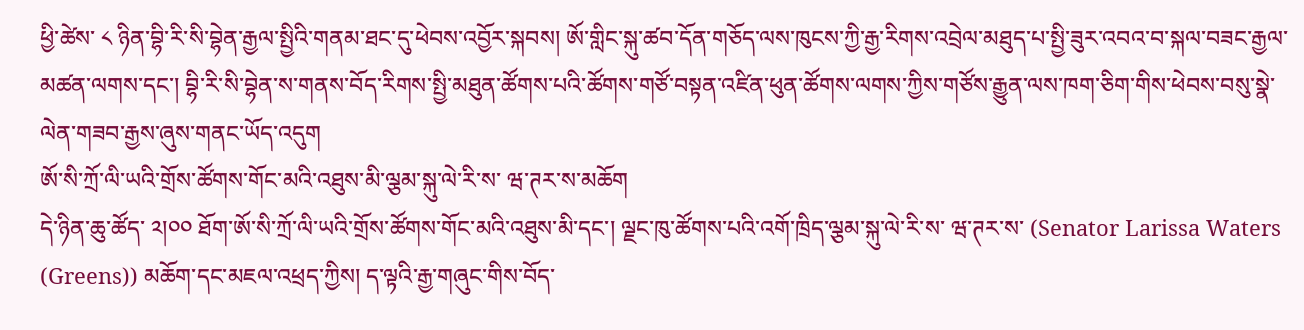ཕྱི་ཚེས་ ༨ ཉིན་བྷི་རི་སི་བྷེན་རྒྱལ་སྤྱིའི་གནམ་ཐང་དུ་ཕེབས་འབྱོར་སྐབས། ཨོ་གླིང་སྐུ་ཚབ་དོན་གཅོད་ལས་ཁུངས་ཀྱི་རྒྱ་རིགས་འབྲེལ་མཐུད་པ་སྤྱི་ཟུར་འབའ་བ་སྐལ་བཟང་རྒྱལ་མཚན་ལགས་དང་། བྷི་རི་སི་བྷེན་ས་གནས་བོད་རིགས་སྤྱི་མཐུན་ཚོགས་པའི་ཚོགས་གཙོ་བསྟན་འཛིན་ཕུན་ཚོགས་ལགས་ཀྱིས་གཙོས་རྒྱུན་ལས་ཁག་ཅིག་གིས་ཕེབས་བསུ་སྣེ་ལེན་གཟབ་རྒྱས་ཞུས་གནང་ཡོད་འདུག
ཨོ་སི་ཀྲོ་ལི་ཡའི་གྲོས་ཚོགས་གོང་མའི་འཐུས་མི་ལྕམ་སྐུ་ལེ་རི་ས་ ཝ་ཊར་ས་མཆོག
དེ་ཉིན་ཆུ་ཚོད་ ༢།༠༠ ཐོག་ཨོ་སི་ཀྲོ་ལི་ཡའི་གྲོས་ཚོགས་གོང་མའི་འཐུས་མི་དང་། ལྗང་ཁུ་ཚོགས་པའི་འགོ་ཁྲིད་ལྕམ་སྐུ་ལེ་རི་ས་ ཝ་ཊར་ས་ (Senator Larissa Waters (Greens)) མཆོག་དང་མཇལ་འཕྲད་ཀྱིས། ད་ལྟའི་རྒྱ་གཞུང་གིས་བོད་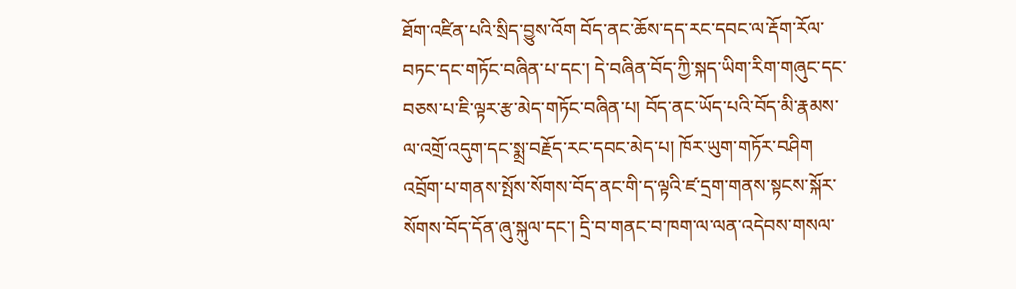ཐོག་འཛིན་པའི་སྲིད་བྱུས་འོག བོད་ནང་ཆོས་དད་རང་དབང་ལ་རྡོག་རོལ་བཏང་དང་གཏོང་བཞིན་པ་དང་། དེ་བཞིན་བོད་ཀྱི་སྐད་ཡིག་རིག་གཞུང་དང་བཅས་པ་ཇི་ལྟར་རྩ་མེད་གཏོང་བཞིན་པ། བོད་ནང་ཡོད་པའི་བོད་མི་རྣམས་ལ་འགྲོ་འདུག་དང་སྨྲ་བརྗོད་རང་དབང་མེད་པ། ཁོར་ཡུག་གཏོར་བཤིག འབྲོག་པ་གནས་སྤོས་སོགས་བོད་ནང་གི་ད་ལྟའི་ཛ་དྲག་གནས་སྟངས་སྐོར་སོགས་བོད་དོན་ཞུ་སྐུལ་དང་། དྲི་བ་གནང་བ་ཁག་ལ་ལན་འདེབས་གསལ་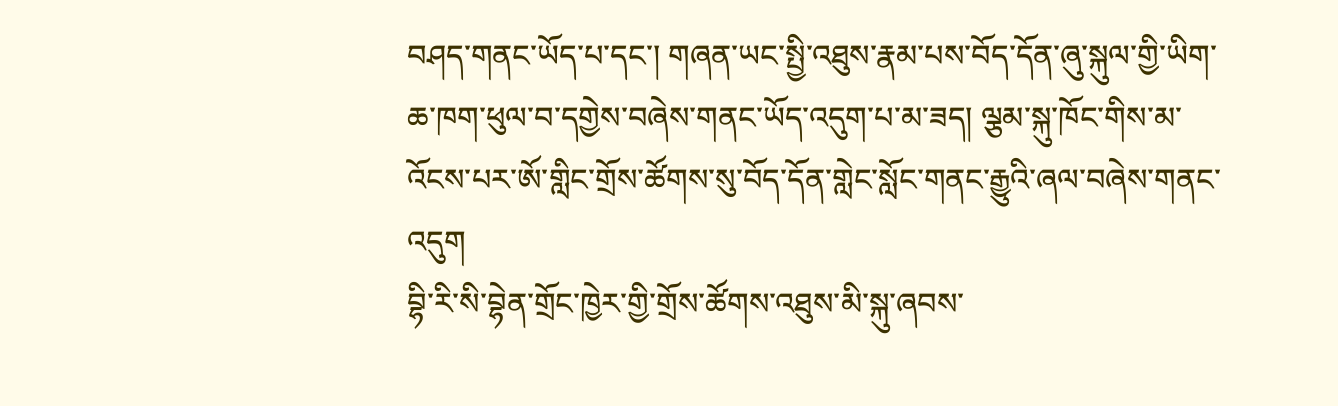བཤད་གནང་ཡོད་པ་དང་། གཞན་ཡང་སྤྱི་འཐུས་རྣམ་པས་བོད་དོན་ཞུ་སྐུལ་གྱི་ཡིག་ཆ་ཁག་ཕུལ་བ་དགྱེས་བཞེས་གནང་ཡོད་འདུག་པ་མ་ཟད། ལྕམ་སྐུ་ཁོང་གིས་མ་འོངས་པར་ཨོ་གླིང་གྲོས་ཚོགས་སུ་བོད་དོན་གླེང་སློང་གནང་རྒྱུའི་ཞལ་བཞེས་གནང་འདུག
བྷི་རི་སི་བྷེན་གྲོང་ཁྱེར་གྱི་གྲོས་ཚོགས་འཐུས་མི་སྐུ་ཞབས་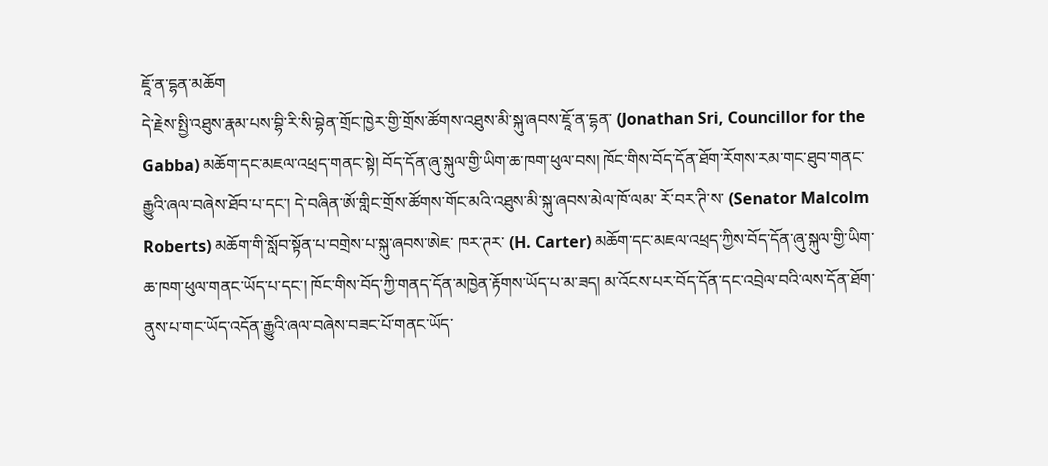ཇཱོ་ན་དྷན་མཆོག
དེ་རྗེས་སྤྱི་འཐུས་རྣམ་པས་བྷི་རི་སི་བྷེན་གྲོང་ཁྱེར་གྱི་གྲོས་ཚོགས་འཐུས་མི་སྐུ་ཞབས་ཇཱོ་ན་དྷན་ (Jonathan Sri, Councillor for the Gabba) མཆོག་དང་མཇལ་འཕྲད་གནང་སྟེ། བོད་དོན་ཞུ་སྐུལ་གྱི་ཡིག་ཆ་ཁག་ཕུལ་བས། ཁོང་གིས་བོད་དོན་ཐོག་རོགས་རམ་གང་ཐུབ་གནང་རྒྱུའི་ཞལ་བཞེས་ཐོབ་པ་དང་། དེ་བཞིན་ཨོ་གླིང་གྲོས་ཚོགས་གོང་མའི་འཐུས་མི་སྐུ་ཞབས་མེལ་ཁོ་ལམ་ རོ་བར་ཊི་ས་ (Senator Malcolm Roberts) མཆོག་གི་སློབ་སྟོན་པ་བགྲེས་པ་སྐུ་ཞབས་ཨེཇ་ ཁར་ཊར་ (H. Carter) མཆོག་དང་མཇལ་འཕྲད་ཀྱིས་བོད་དོན་ཞུ་སྐུལ་གྱི་ཡིག་ཆ་ཁག་ཕུལ་གནང་ཡོད་པ་དང་། ཁོང་གིས་བོད་ཀྱི་གནད་དོན་མཁྱེན་རྟོགས་ཡོད་པ་མ་ཟད། མ་འོངས་པར་བོད་དོན་དང་འབྲེལ་བའི་ལས་དོན་ཐོག་ནུས་པ་གང་ཡོད་འདོན་རྒྱུའི་ཞལ་བཞེས་བཟང་པོ་གནང་ཡོད་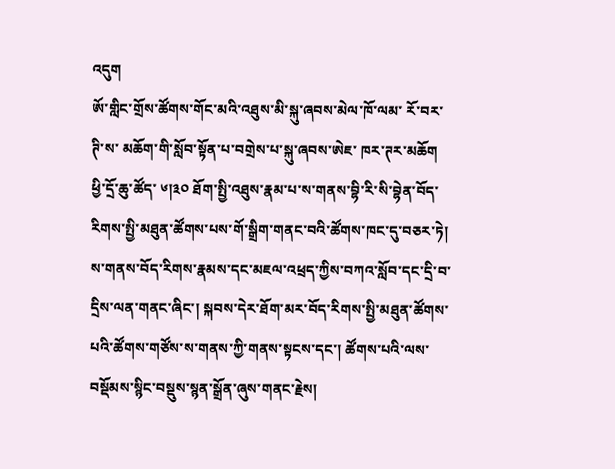འདུག
ཨོ་གླིང་གྲོས་ཚོགས་གོང་མའི་འཐུས་མི་སྐུ་ཞབས་མེལ་ཁོ་ལམ་ རོ་བར་ཊི་ས་ མཆོག་གི་སློབ་སྟོན་པ་བགྲེས་པ་སྐུ་ཞབས་ཨེཇ་ ཁར་ཊར་མཆོག
ཕྱི་དྲོ་ཆུ་ཚོད་ ༦།༣༠ ཐོག་སྤྱི་འཐུས་རྣམ་པ་ས་གནས་བྷི་རི་སི་བྷེན་བོད་རིགས་སྤྱི་མཐུན་ཚོགས་པས་གོ་སྒྲིག་གནང་བའི་ཚོགས་ཁང་དུ་བཅར་ཏེ། ས་གནས་བོད་རིགས་རྣམས་དང་མཇལ་འཕྲད་ཀྱིས་བཀའ་སློབ་དང་དྲི་བ་དྲིས་ལན་གནང་ཞིང་། སྐབས་དེར་ཐོག་མར་བོད་རིགས་སྤྱི་མཐུན་ཚོགས་པའི་ཚོགས་གཙོས་ས་གནས་ཀྱི་གནས་སྟངས་དང་། ཚོགས་པའི་ལས་བསྡོམས་སྙིང་བསྡུས་སྙན་སྒྲོན་ཞུས་གནང་རྗེས།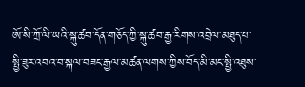ཨོ་སི་ཀྲོ་ལི་ཡའི་སྐུ་ཚབ་དོན་གཅོད་ཀྱི་སྐུ་ཚབ་རྒྱ་རིགས་འབྲེལ་མཐུད་པ་སྤྱི་ཟུར་འབའ་བ་སྐལ་བཟང་རྒྱལ་མཚན་ལགས་ཀྱིས་བོད་མི་མང་སྤྱི་འཐུས་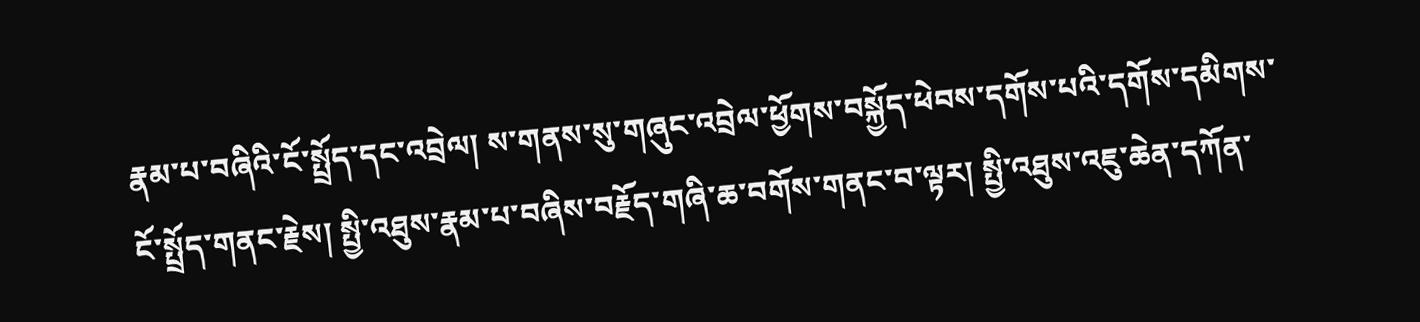རྣམ་པ་བཞིའི་ངོ་སྤྲོད་དང་འབྲེལ། ས་གནས་སུ་གཞུང་འབྲེལ་ཕྱོགས་བསྐྱོད་ཕེབས་དགོས་པའི་དགོས་དམིགས་ངོ་སྤྲོད་གནང་རྗེས། སྤྱི་འཐུས་རྣམ་པ་བཞིས་བརྗོད་གཞི་ཆ་བགོས་གནང་བ་ལྟར། སྤྱི་འཐུས་འཇུ་ཆེན་དཀོན་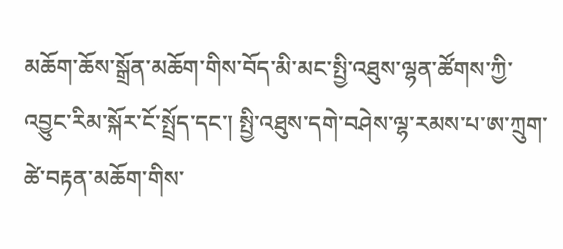མཆོག་ཆོས་སྒྲོན་མཆོག་གིས་བོད་མི་མང་སྤྱི་འཐུས་ལྷན་ཚོགས་ཀྱི་འབྱུང་རིམ་སྐོར་ངོ་སྤྲོད་དང་། སྤྱི་འཐུས་དགེ་བཤེས་ལྷ་རམས་པ་ཨ་ཀྲུག་ཚེ་བརྟན་མཆོག་གིས་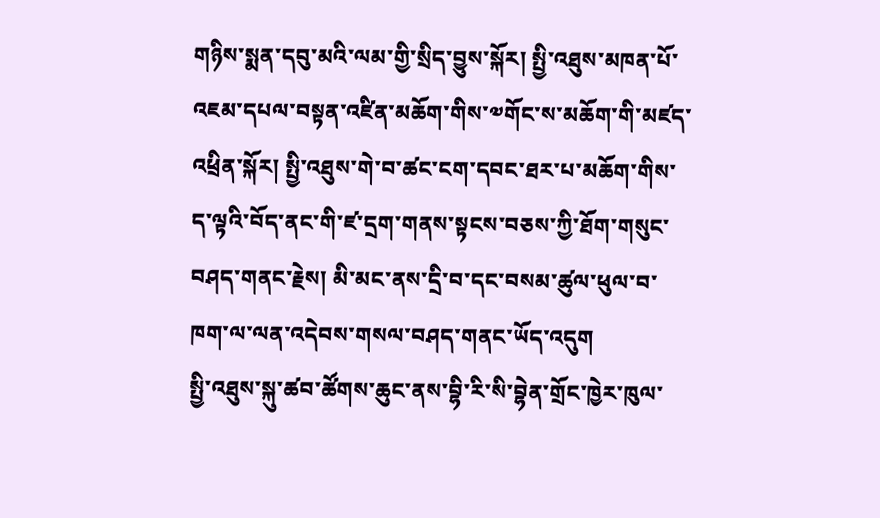གཉིས་སྨན་དབུ་མའི་ལམ་གྱི་སྲིད་བྱུས་སྐོར། སྤྱི་འཐུས་མཁན་པོ་འཇམ་དཔལ་བསྟན་འཛིན་མཆོག་གིས་༧གོང་ས་མཆོག་གི་མཛད་འཕྲིན་སྐོར། སྤྱི་འཐུས་གེ་བ་ཚང་ངག་དབང་ཐར་པ་མཆོག་གིས་ད་ལྟའི་བོད་ནང་གི་ཛ་དྲག་གནས་སྟངས་བཅས་ཀྱི་ཐོག་གསུང་བཤད་གནང་རྗེས། མི་མང་ནས་དྲི་བ་དང་བསམ་ཚུལ་ཕུལ་བ་ཁག་ལ་ལན་འདེབས་གསལ་བཤད་གནང་ཡོད་འདུག
སྤྱི་འཐུས་སྐུ་ཚབ་ཚོགས་ཆུང་ནས་བྷི་རི་སི་བྷེན་གྲོང་ཁྱེར་ཁུལ་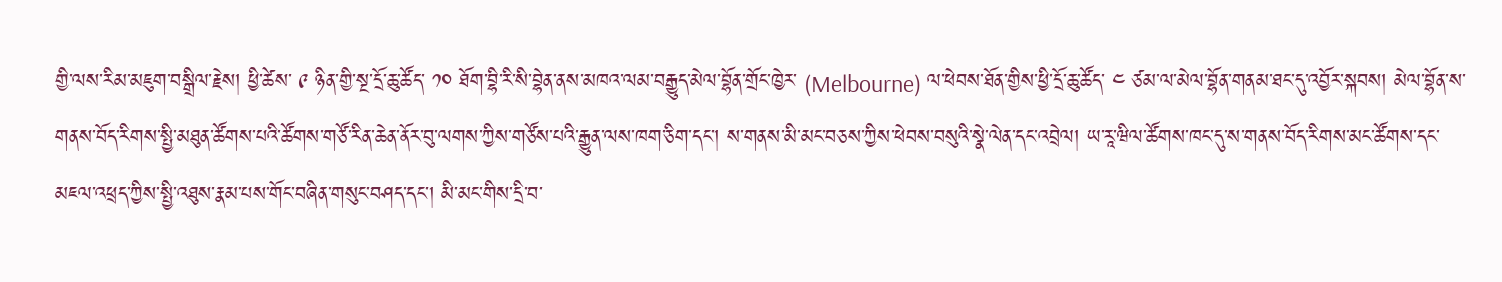གྱི་ལས་རིམ་མཇུག་བསྒྲིལ་རྗེས། ཕྱི་ཚེས་ ༩ ཉིན་གྱི་སྔ་དྲོ་ཆུ་ཚོད་ ༡༠ ཐོག་བྷི་རི་སི་བྷེན་ནས་མཁའ་ལམ་བརྒྱུད་མེལ་བྷོན་གྲོང་ཁྱེར་ (Melbourne) ལ་ཕེབས་ཐོན་གྱིས་ཕྱི་དྲོ་ཆུ་ཚོད་ ༤ ཙམ་ལ་མེལ་བྷོན་གནམ་ཐང་དུ་འབྱོར་སྐབས། མེལ་བྷོན་ས་གནས་བོད་རིགས་སྤྱི་མཐུན་ཚོགས་པའི་ཚོགས་གཙོ་རིན་ཆེན་ནོར་བུ་ལགས་ཀྱིས་གཙོས་པའི་རྒྱུན་ལས་ཁག་ཅིག་དང་། ས་གནས་མི་མང་བཅས་ཀྱིས་ཕེབས་བསུའི་སྣེ་ལེན་དང་འབྲེལ། ཡ་རཱ་ཝིལ་ཚོགས་ཁང་དུ་ས་གནས་བོད་རིགས་མང་ཚོགས་དང་མཇལ་འཕྲད་ཀྱིས་སྤྱི་འཐུས་རྣམ་པས་གོང་བཞིན་གསུང་བཤད་དང་། མི་མང་གིས་དྲི་བ་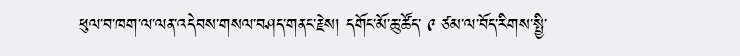ཕུལ་བ་ཁག་ལ་ལན་འདེབས་གསལ་བཤད་གནང་རྗེས། དགོང་མོ་ཆུ་ཚོད་ ༩ ཙམ་ལ་བོད་རིགས་སྤྱི་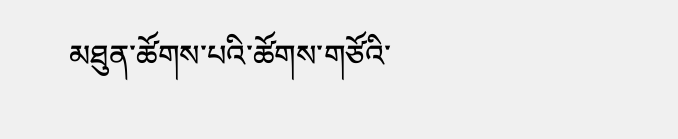མཐུན་ཚོགས་པའི་ཚོགས་གཙོའི་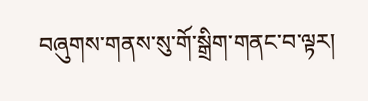བཞུགས་གནས་སུ་གོ་སྒྲིག་གནང་བ་ལྟར།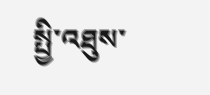སྤྱི་འཐུས་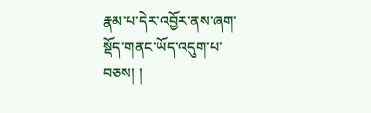རྣམ་པ་དེར་འབྱོར་ནས་ཞག་སྡོད་གནང་ཡོད་འདུག་པ་བཅས། །